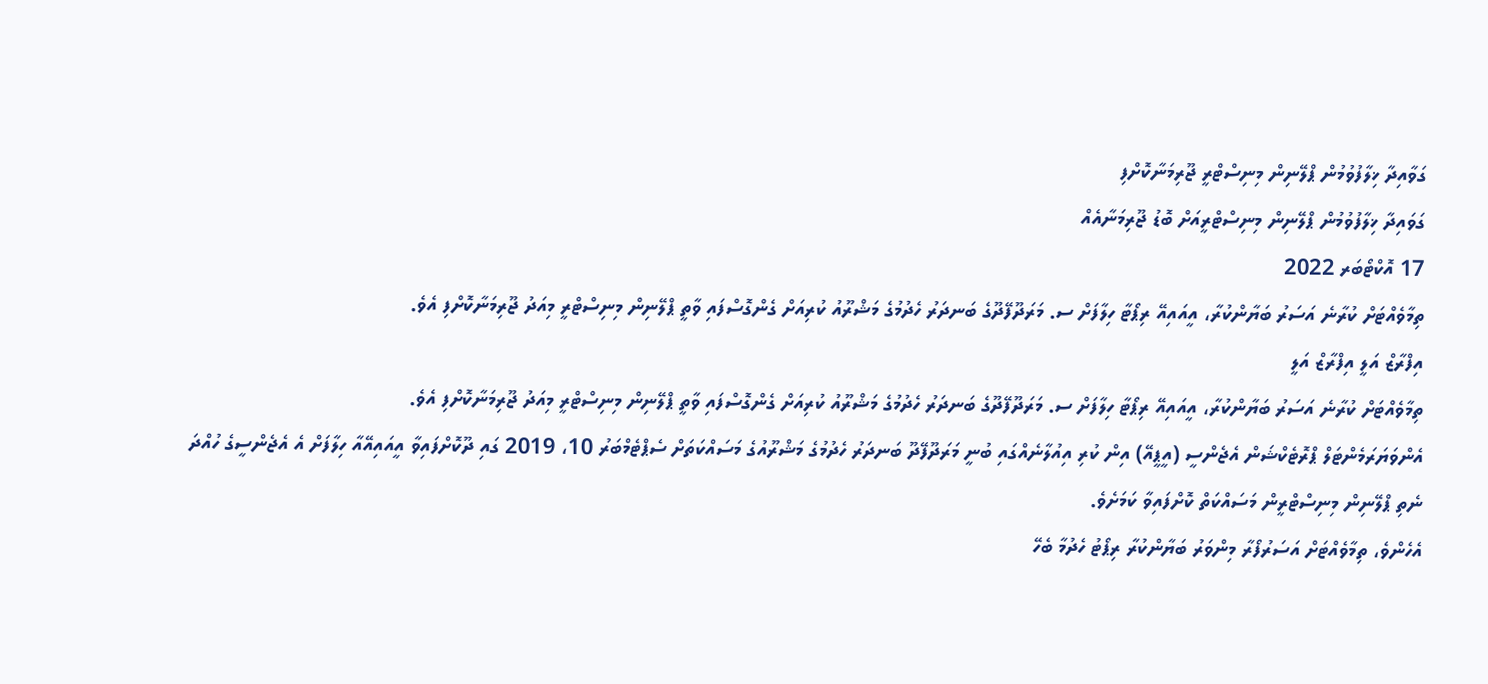ގަވާއިދާ ޚިލާފުވުމުން ޕްލޭނިން މިނިސްޓްރީ ޖޫރިމަނާކޮށްފި
ގަވައިދާ ޚިލާފުވުމުން ޕްލޭނިން މިނިސްޓްރީއަށް ބޮޑު ޖޫރިމަނާއެއް
17 އޮކްޓޯބަރ 2022
ތިމާވެއްޓަށް ކުރާނެ އަސަރު ބަޔާންކުރާ، އީއައިއޭ ރިޕޯޓާ ހިލާފަށް ސ. މަރަދޫފޭދޫގެ ބަނދަރު ހެދުމުގެ މަޝްރޫއު ކުރިއަށް ގެންގޮސްފައި ވާތީ ޕްލޭނިން މިނިސްޓްރީ މިއަދު ޖޫރިމަނާކޮށްފި އެވެ.
އިފްރާޒް އަލީ އިފްރާޒް އަލީ
ތިމާވެއްޓަށް ކުރާނެ އަސަރު ބަޔާންކުރާ، އީއައިއޭ ރިޕޯޓާ ހިލާފަށް ސ. މަރަދޫފޭދޫގެ ބަނދަރު ހެދުމުގެ މަޝްރޫއު ކުރިއަށް ގެންގޮސްފައި ވާތީ ޕްލޭނިން މިނިސްޓްރީ މިއަދު ޖޫރިމަނާކޮށްފި އެވެ.
އެންވަޔަރަމެންޓަލް ޕްރޮޓެކްޝަން އެޖެންސީ (އީޕީއޭ) އިން ކުރި އިއުލާނެއްގައި ބުނީ މަރަދޫފޭދޫ ބަނދަރު ހެދުމުގެ މަޝްރޫއުގެ މަސައްކަތަށް ސެޕްޓެމްބަރު 10، 2019 ގައި ދޫކޮށްފައިވާ އީއައިއޭއާ ހިލާފަށް އެ އެޖެންސީގެ ހުއްދަ ނެތި ޕްލޭނިން މިނިސްޓްރީން މަސައްކަތް ކޮށްފައިވާ ކަމަށެވެ.
އެހެންވެ، ތިމާވެއްޓަށް އަސަރުފޯރާ މިންވަރު ބަޔާންކުރާ ރިޕޯޓު ހެދުމާ ބެހޭ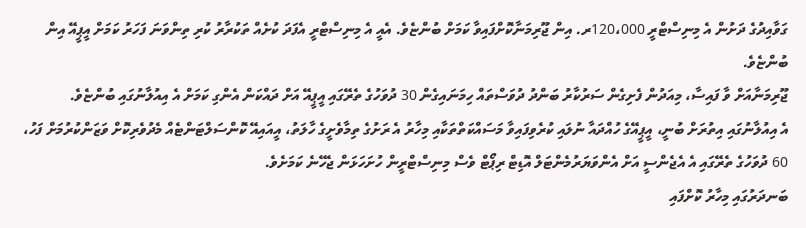ގަވާއިދުގެ ދަށުން އެ މިނިސްޓްރީ 120،000ރ. އިން ޖޫރިމަނާކޮށްފައިވާ ކަމަށް ބުންޏެވެ. އެއީ އެ މިނިސްޓްރީ އެފަދަ ކުށެއް ތަކުރާރު ކުރި ތިންވަނަ ފަހަރު ކަމަށް އީޕީއޭ އިން ބުންޏެވެ.
ޖޫރިމަނާއަށް ވާ ފައިސާ، މިއަދުން ފެށިގެން ސަރުކާރު ބަންދު ދުވަސްތައް ހިމަނައިގެން 30 ދުވަހުގެ ތެރޭގައި އީޕީއޭ އަށް ދައްކަން އެންގި ކަމަށް އެ އިއުލާނުގައި ބުންޏެވެ.
އެ އިއުލާނުގައި އިތުރަށް ބުނީ، އީޕީއޭގެ ހުއްދައާ ނުލައި ކުރެވިފައިވާ މަސައްކަތްތަކާއި މިހާރު އެ ރަށުގެ ތިމާވެށީގެ ހާލަތު، އީއައިއޭ ކޮންސަލްޓަންޓެއް މެދުވެރިކޮށް ވަޒަންކުރުމަށް ފަހު، 60 ދުވަހުގެ ތެރޭގައި އެ އެޖެންސީ އަށް އެންވަޔަރުމެންޓަލް އޮޑިޓް ރިޕޯޓް ވެސް މިނިސްޓްރީން ހުށަހަޅަން ޖެހޭނެ ކަމަށެވެ.
ބަނދަރުގައި މިހާރު ކޮށްފައި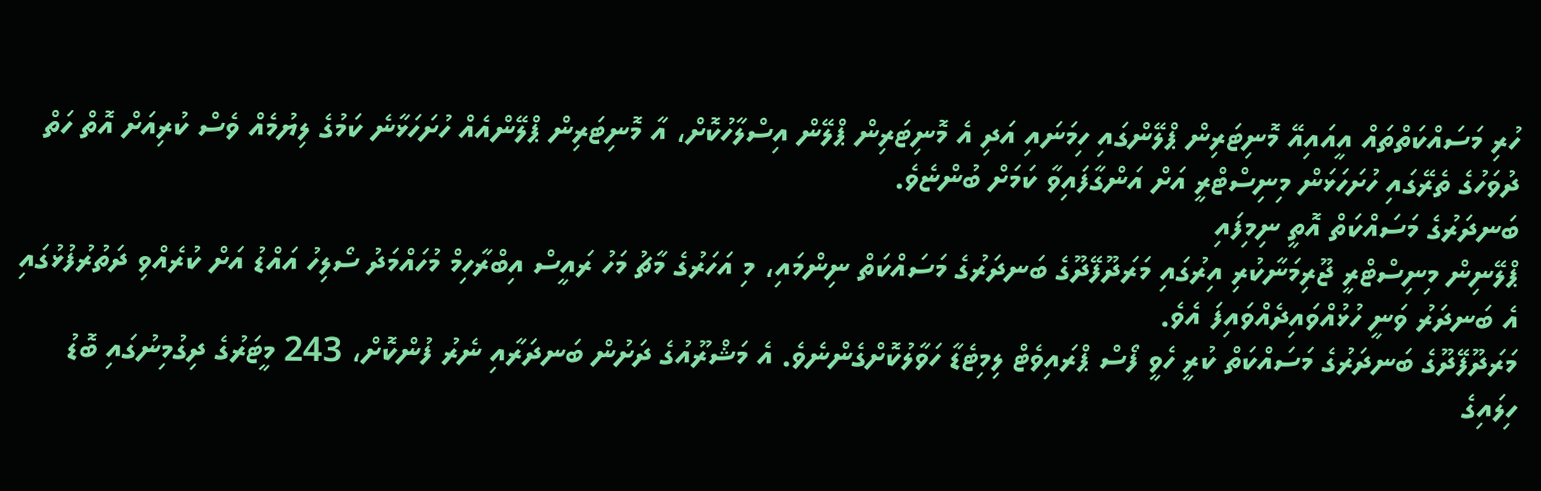ހުރި މަސައްކަތްތައް އީއައިއޭ މޮނިޓަރިން ޕްލޭންގައި ހިމަނައި އަދި އެ މޮނިޓަރިން ޕްލޭން އިސްލާހުކޮށް، އާ މޮނިޓަރިން ޕްލޭންއެއް ހުށަހަޅާނެ ކަމުގެ ލިޔުމެއް ވެސް ކުރިއަށް އޮތް ހަތް ދުވަހުގެ ތެރޭގައި ހުށަހަޅަން މިނިސްޓްރީ އަށް އަންގާފައިވާ ކަމަށް ބުންޏެވެ.
ބަނދަރުގެ މަސައްކަތް އޮތީ ނިމިފައި
ޕްލޭނިން މިނިސްޓްރީ ޖޫރިމަނާކުރި އިރުގައި މަރަދޫފޭދޫގެ ބަނދަރުގެ މަސައްކަތް ނިންމައި، މި އަހަރުގެ މާޗު މަހު ރައީސް އިބްރާހިމް މުހައްމަދު ސޯލިހު އައްޑު އަށް ކުރެއްވި ދަތުރުފުޅުގައި އެ ބަނދަރު ވަނީ ހުޅުއްވައިދެއްވައިފަ އެވެ.
މަރަދޫފޭދޫގެ ބަނދަރުގެ މަސައްކަތް ކުރީ ހެވީ ފޯސް ޕްރައިވެޓް ލިމިޓެޑާ ހަވާލުކޮށްގެންނެވެ. އެ މަޝްރޫއުގެ ދަށުން ބަނދަރާއި ނެރު ފުންކޮށް، 243 މީޓަރުގެ ދިގުމިނުގައި ބޮޑު ހިލައިގެ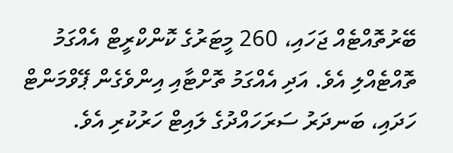ބޭރުތޮއްޓެއް ޖަހައި، 260 މީޓަރުގެ ކޮންކްރީޓް އެއްގަމު ތޮއްޓެއްލި އެވެ. އަދި އެއްގަމު ތޮށްޓާއި އިންވެގެން ޕޭވްމަންޓް ހަދައި، ބަނދަރު ސަރަހައްދުގެ ލައިޓް ހަރުކުރި އެވެ.